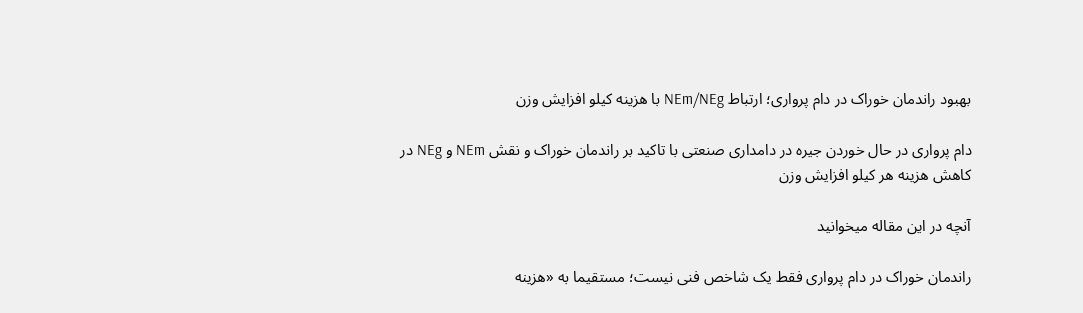بهبود راندمان خوراک در دام پرواری؛ ارتباط NEm/NEg با هزینه کیلو افزایش وزن

دام پرواری در حال خوردن جیره در دامداری صنعتی با تاکید بر راندمان خوراک و نقش NEm و NEg در کاهش هزینه هر کیلو افزایش وزن

آنچه در این مقاله میخوانید

راندمان خوراک در دام پرواری فقط یک شاخص فنی نیست؛ مستقیما به «هزینه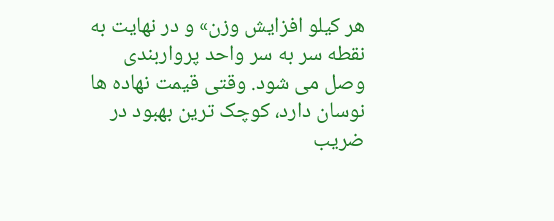هر کیلو افزایش وزن» و در نهایت به نقطه سر به سر واحد پرواربندی وصل می شود. وقتی قیمت نهاده ها نوسان دارد، کوچک ترین بهبود در ضریب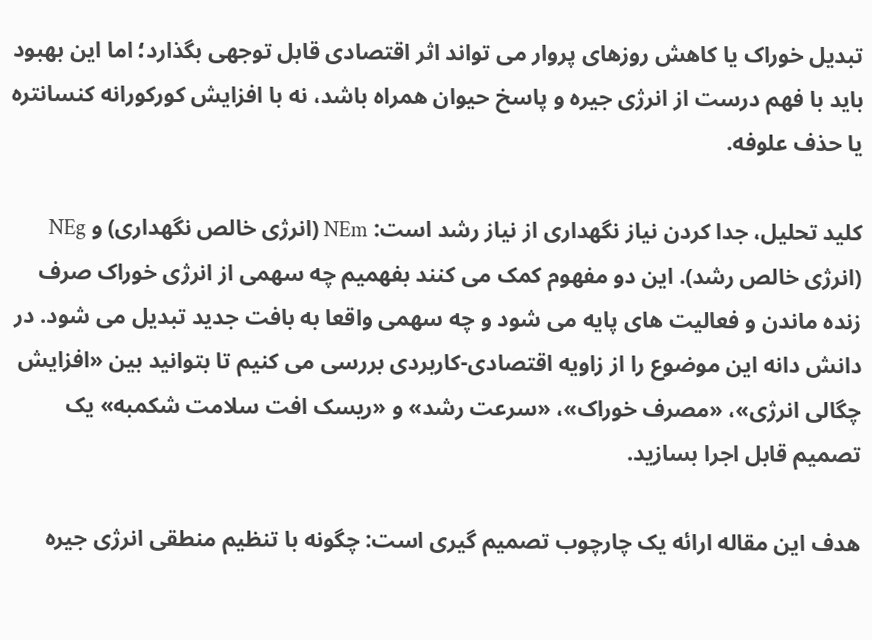تبدیل خوراک یا کاهش روزهای پروار می تواند اثر اقتصادی قابل توجهی بگذارد؛ اما این بهبود باید با فهم درست از انرژی جیره و پاسخ حیوان همراه باشد، نه با افزایش کورکورانه کنسانتره یا حذف علوفه.

کلید تحلیل، جدا کردن نیاز نگهداری از نیاز رشد است: NEm (انرژی خالص نگهداری) و NEg (انرژی خالص رشد). این دو مفهوم کمک می کنند بفهمیم چه سهمی از انرژی خوراک صرف زنده ماندن و فعالیت های پایه می شود و چه سهمی واقعا به بافت جدید تبدیل می شود. در دانش دانه این موضوع را از زاویه اقتصادی-کاربردی بررسی می کنیم تا بتوانید بین «افزایش چگالی انرژی»، «مصرف خوراک»، «سرعت رشد» و «ریسک افت سلامت شکمبه» یک تصمیم قابل اجرا بسازید.

هدف این مقاله ارائه یک چارچوب تصمیم گیری است: چگونه با تنظیم منطقی انرژی جیره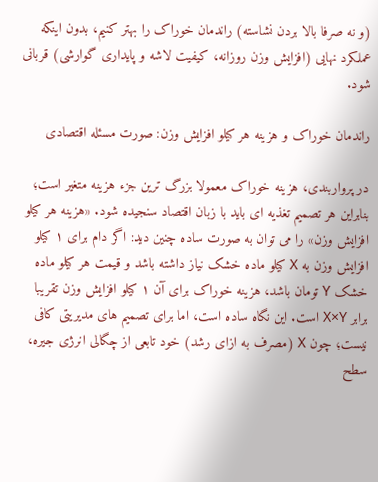(و نه صرفا بالا بردن نشاسته) راندمان خوراک را بهتر کنیم، بدون اینکه عملکرد نهایی (افزایش وزن روزانه، کیفیت لاشه و پایداری گوارشی) قربانی شود.

راندمان خوراک و هزینه هر کیلو افزایش وزن: صورت مسئله اقتصادی

در پرواربندی، هزینه خوراک معمولا بزرگ ترین جزء هزینه متغیر است؛ بنابراین هر تصمیم تغذیه ای باید با زبان اقتصاد سنجیده شود. «هزینه هر کیلو افزایش وزن» را می توان به صورت ساده چنین دید: اگر دام برای ۱ کیلو افزایش وزن به X کیلو ماده خشک نیاز داشته باشد و قیمت هر کیلو ماده خشک Y تومان باشد، هزینه خوراک برای آن ۱ کیلو افزایش وزن تقریبا برابر X×Y است. این نگاه ساده است، اما برای تصمیم های مدیریتی کافی نیست؛ چون X (مصرف به ازای رشد) خود تابعی از چگالی انرژی جیره، سطح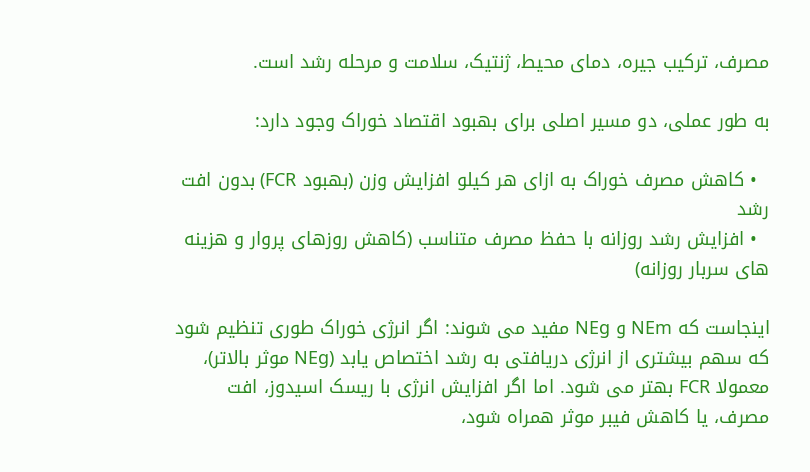مصرف، ترکیب جیره، دمای محیط، ژنتیک، سلامت و مرحله رشد است.

به طور عملی، دو مسیر اصلی برای بهبود اقتصاد خوراک وجود دارد:

  • کاهش مصرف خوراک به ازای هر کیلو افزایش وزن (بهبود FCR) بدون افت رشد
  • افزایش رشد روزانه با حفظ مصرف متناسب (کاهش روزهای پروار و هزینه های سربار روزانه)

اینجاست که NEm و NEg مفید می شوند: اگر انرژی خوراک طوری تنظیم شود که سهم بیشتری از انرژی دریافتی به رشد اختصاص یابد (NEg موثر بالاتر)، معمولا FCR بهتر می شود. اما اگر افزایش انرژی با ریسک اسیدوز، افت مصرف، یا کاهش فیبر موثر همراه شود،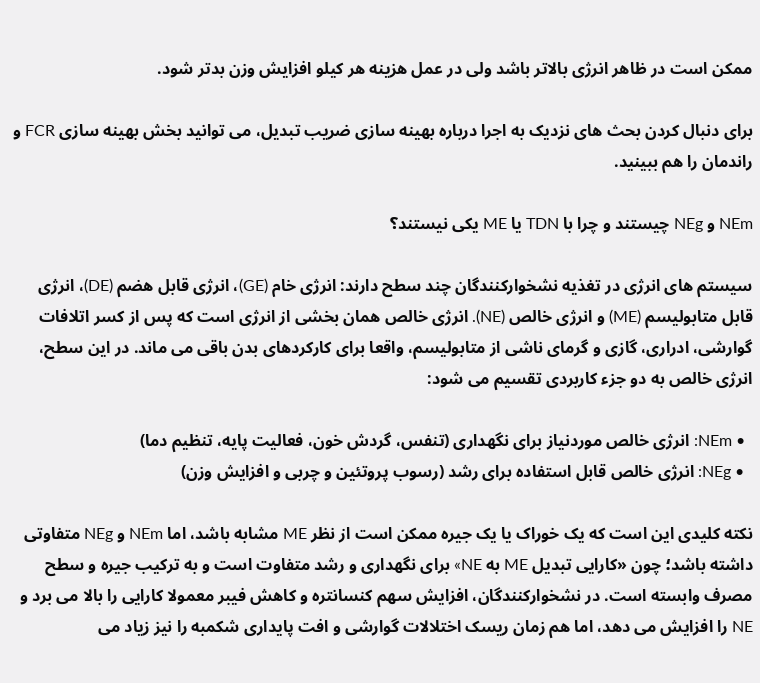ممکن است در ظاهر انرژی بالاتر باشد ولی در عمل هزینه هر کیلو افزایش وزن بدتر شود.

برای دنبال کردن بحث های نزدیک به اجرا درباره بهینه سازی ضریب تبدیل، می توانید بخش بهینه سازی FCR و راندمان را هم ببینید.

NEm و NEg چیستند و چرا با TDN یا ME یکی نیستند؟

سیستم های انرژی در تغذیه نشخوارکنندگان چند سطح دارند: انرژی خام (GE)، انرژی قابل هضم (DE)، انرژی قابل متابولیسم (ME) و انرژی خالص (NE). انرژی خالص همان بخشی از انرژی است که پس از کسر اتلافات گوارشی، ادراری، گازی و گرمای ناشی از متابولیسم، واقعا برای کارکردهای بدن باقی می ماند. در این سطح، انرژی خالص به دو جزء کاربردی تقسیم می شود:

  • NEm: انرژی خالص موردنیاز برای نگهداری (تنفس، گردش خون، فعالیت پایه، تنظیم دما)
  • NEg: انرژی خالص قابل استفاده برای رشد (رسوب پروتئین و چربی و افزایش وزن)

نکته کلیدی این است که یک خوراک یا یک جیره ممکن است از نظر ME مشابه باشد، اما NEm و NEg متفاوتی داشته باشد؛ چون «کارایی تبدیل ME به NE» برای نگهداری و رشد متفاوت است و به ترکیب جیره و سطح مصرف وابسته است. در نشخوارکنندگان، افزایش سهم کنسانتره و کاهش فیبر معمولا کارایی را بالا می برد و NE را افزایش می دهد، اما هم زمان ریسک اختلالات گوارشی و افت پایداری شکمبه را نیز زیاد می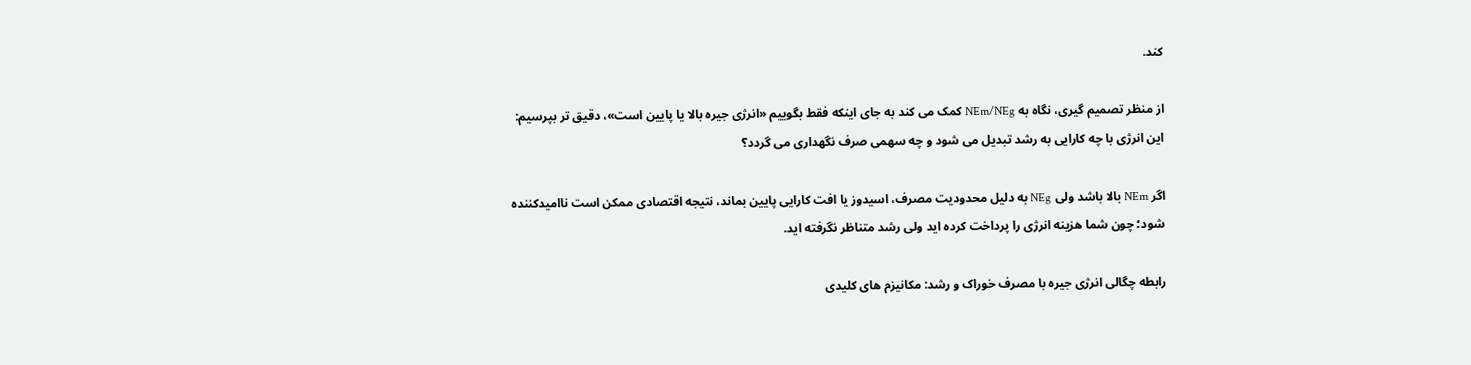کند.

از منظر تصمیم گیری، نگاه به NEm/NEg کمک می کند به جای اینکه فقط بگوییم «انرژی جیره بالا یا پایین است»، دقیق تر بپرسیم: این انرژی با چه کارایی به رشد تبدیل می شود و چه سهمی صرف نگهداری می گردد؟

اگر NEm بالا باشد ولی NEg به دلیل محدودیت مصرف، اسیدوز یا افت کارایی پایین بماند، نتیجه اقتصادی ممکن است ناامیدکننده شود؛ چون شما هزینه انرژی را پرداخت کرده اید ولی رشد متناظر نگرفته اید.

رابطه چگالی انرژی جیره با مصرف خوراک و رشد: مکانیزم های کلیدی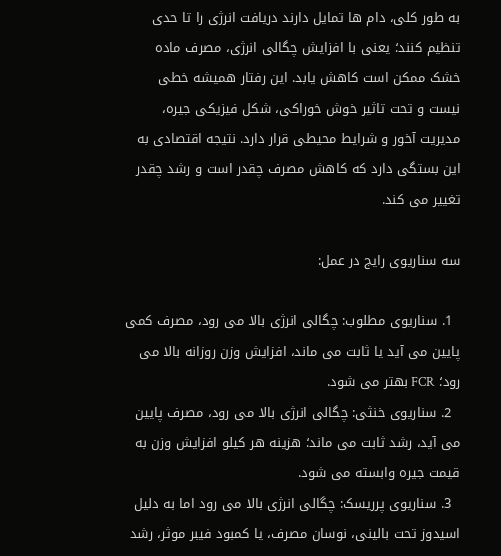به طور کلی، دام ها تمایل دارند دریافت انرژی را تا حدی تنظیم کنند؛ یعنی با افزایش چگالی انرژی، مصرف ماده خشک ممکن است کاهش یابد. این رفتار همیشه خطی نیست و تحت تاثیر خوش خوراکی، شکل فیزیکی جیره، مدیریت آخور و شرایط محیطی قرار دارد. نتیجه اقتصادی به این بستگی دارد که کاهش مصرف چقدر است و رشد چقدر تغییر می کند.

سه سناریوی رایج در عمل:

  1. سناریوی مطلوب: چگالی انرژی بالا می رود، مصرف کمی پایین می آید یا ثابت می ماند، افزایش وزن روزانه بالا می رود؛ FCR بهتر می شود.
  2. سناریوی خنثی: چگالی انرژی بالا می رود، مصرف پایین می آید، رشد ثابت می ماند؛ هزینه هر کیلو افزایش وزن به قیمت جیره وابسته می شود.
  3. سناریوی پرریسک: چگالی انرژی بالا می رود اما به دلیل اسیدوز تحت بالینی، نوسان مصرف، یا کمبود فیبر موثر، رشد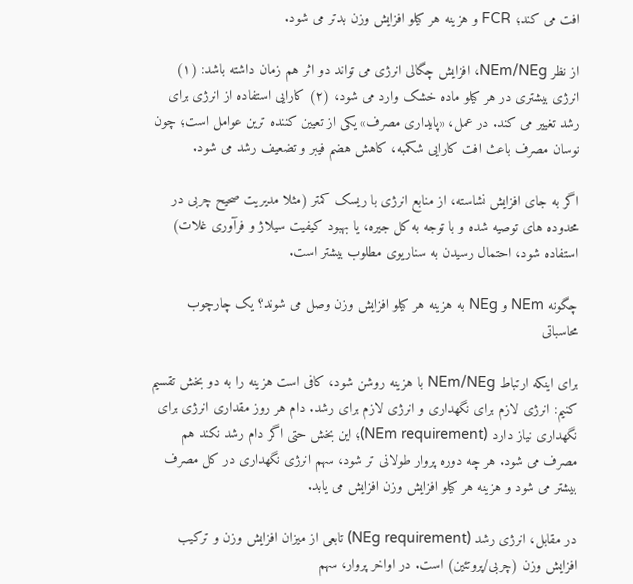افت می کند؛ FCR و هزینه هر کیلو افزایش وزن بدتر می شود.

از نظر NEm/NEg، افزایش چگالی انرژی می تواند دو اثر هم زمان داشته باشد: (۱) انرژی بیشتری در هر کیلو ماده خشک وارد می شود، (۲) کارایی استفاده از انرژی برای رشد تغییر می کند. در عمل، «پایداری مصرف» یکی از تعیین کننده ترین عوامل است؛ چون نوسان مصرف باعث افت کارایی شکمبه، کاهش هضم فیبر و تضعیف رشد می شود.

اگر به جای افزایش نشاسته، از منابع انرژی با ریسک کمتر (مثلا مدیریت صحیح چربی در محدوده های توصیه شده و با توجه به کل جیره، یا بهبود کیفیت سیلاژ و فرآوری غلات) استفاده شود، احتمال رسیدن به سناریوی مطلوب بیشتر است.

چگونه NEm و NEg به هزینه هر کیلو افزایش وزن وصل می شوند؟ یک چارچوب محاسباتی

برای اینکه ارتباط NEm/NEg با هزینه روشن شود، کافی است هزینه را به دو بخش تقسیم کنیم: انرژی لازم برای نگهداری و انرژی لازم برای رشد. دام هر روز مقداری انرژی برای نگهداری نیاز دارد (NEm requirement)؛ این بخش حتی اگر دام رشد نکند هم مصرف می شود. هر چه دوره پروار طولانی تر شود، سهم انرژی نگهداری در کل مصرف بیشتر می شود و هزینه هر کیلو افزایش وزن افزایش می یابد.

در مقابل، انرژی رشد (NEg requirement) تابعی از میزان افزایش وزن و ترکیب افزایش وزن (چربی/پروتئین) است. در اواخر پروار، سهم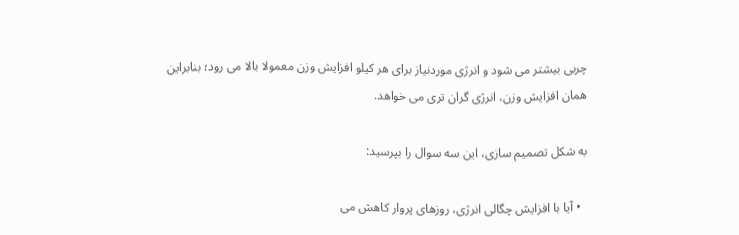چربی بیشتر می شود و انرژی موردنیاز برای هر کیلو افزایش وزن معمولا بالا می رود؛ بنابراین همان افزایش وزن، انرژی گران تری می خواهد.

به شکل تصمیم سازی، این سه سوال را بپرسید:

  • آیا با افزایش چگالی انرژی، روزهای پروار کاهش می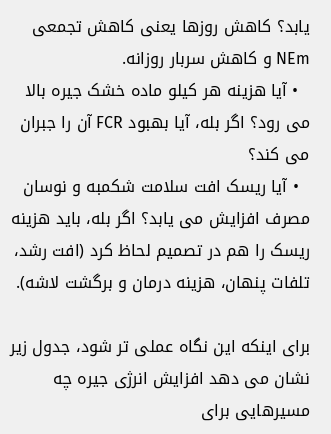یابد؟ کاهش روزها یعنی کاهش تجمعی NEm و کاهش سربار روزانه.
  • آیا هزینه هر کیلو ماده خشک جیره بالا می رود؟ اگر بله، آیا بهبود FCR آن را جبران می کند؟
  • آیا ریسک افت سلامت شکمبه و نوسان مصرف افزایش می یابد؟ اگر بله، باید هزینه ریسک را هم در تصمیم لحاظ کرد (افت رشد، تلفات پنهان، هزینه درمان و برگشت لاشه).

برای اینکه این نگاه عملی تر شود، جدول زیر نشان می دهد افزایش انرژی جیره چه مسیرهایی برای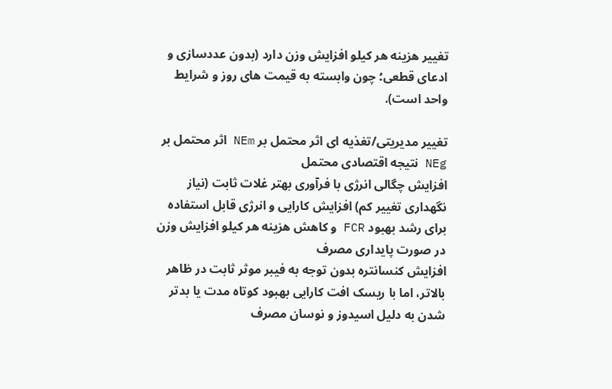تغییر هزینه هر کیلو افزایش وزن دارد (بدون عددسازی و ادعای قطعی؛ چون وابسته به قیمت های روز و شرایط واحد است).

تغییر مدیریتی/تغذیه ای اثر محتمل بر NEm اثر محتمل بر NEg نتیجه اقتصادی محتمل
افزایش چگالی انرژی با فرآوری بهتر غلات ثابت (نیاز نگهداری تغییر کم) افزایش کارایی و انرژی قابل استفاده برای رشد بهبود FCR و کاهش هزینه هر کیلو افزایش وزن در صورت پایداری مصرف
افزایش کنسانتره بدون توجه به فیبر موثر ثابت در ظاهر بالاتر، اما با ریسک افت کارایی بهبود کوتاه مدت یا بدتر شدن به دلیل اسیدوز و نوسان مصرف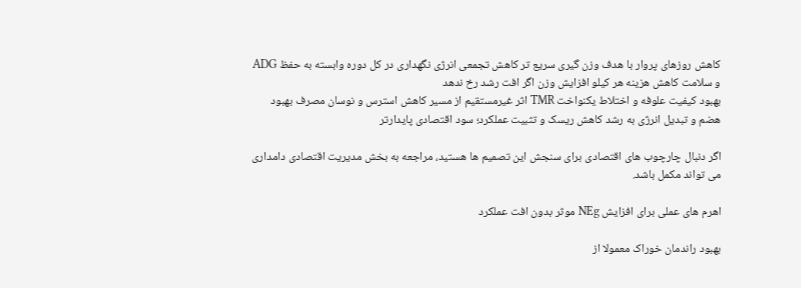کاهش روزهای پروار با هدف وزن گیری سریع تر کاهش تجمعی انرژی نگهداری در کل دوره وابسته به حفظ ADG و سلامت کاهش هزینه هر کیلو افزایش وزن اگر افت رشد رخ ندهد
بهبود کیفیت علوفه و اختلاط یکنواخت TMR اثر غیرمستقیم از مسیر کاهش استرس و نوسان مصرف بهبود هضم و تبدیل انرژی به رشد کاهش ریسک و تثبیت عملکرد؛ سود اقتصادی پایدارتر

اگر دنبال چارچوب های اقتصادی برای سنجش این تصمیم ها هستید، مراجعه به بخش مدیریت اقتصادی دامداری می تواند مکمل باشد.

اهرم های عملی برای افزایش NEg موثر بدون افت عملکرد

بهبود راندمان خوراک معمولا از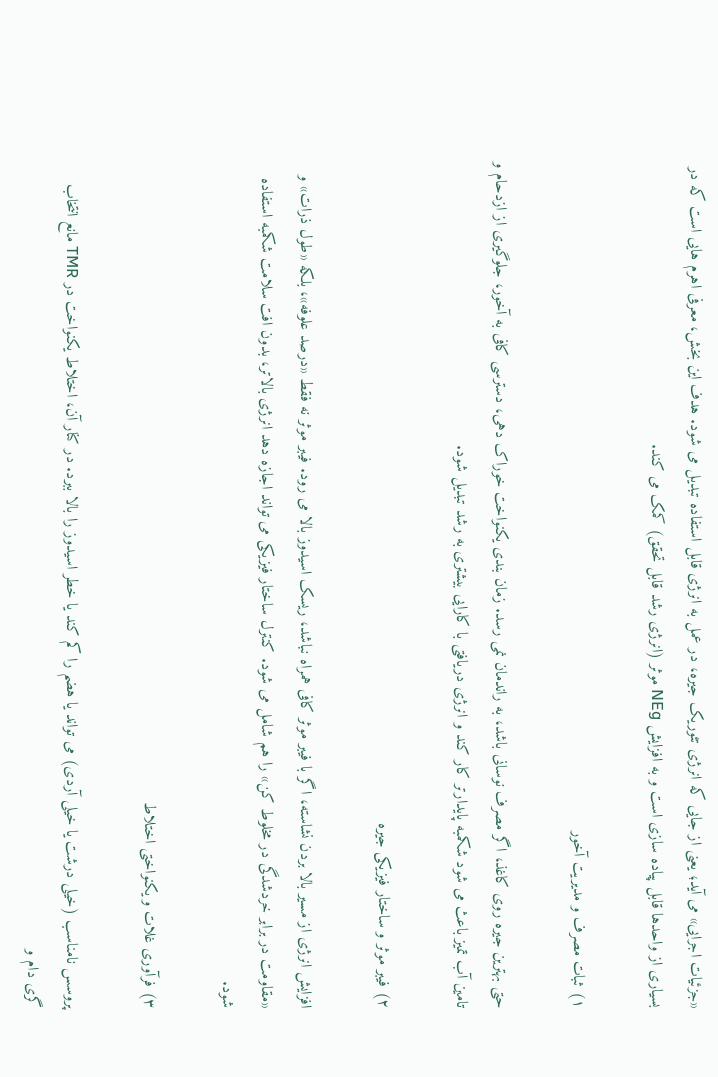«جزئیات اجرایی» می آید؛ یعنی از جایی که انرژی تئوریک جیره، در عمل به انرژی قابل استفاده تبدیل می شود. هدف این بخش، معرفی اهرم هایی است که در بسیاری از واحدها قابل پیاده سازی است و به افزایش NEg موثر (انرژی رشد قابل تحقق) کمک می کند.

۱) ثبات مصرف و مدیریت آخور

حتی بهترین جیره روی کاغذ، اگر مصرف نوسانی باشد، به راندمان نمی رسد. زمان بندی یکنواخت خوراک دهی، دسترسی کافی به آخور، جلوگیری از ازدحام و تامین آب تمیز باعث می شود شکمبه پایدارتر کار کند و انرژی دریافتی با کارایی بیشتری به رشد تبدیل شود.

۲) فیبر موثر و ساختار فیزیکی جیره

افزایش انرژی از مسیر بالا بردن نشاسته، اگر با فیبر موثر کافی همراه نباشد، ریسک اسیدوز بالا می رود. فیبر موثر نه فقط «درصد علوفه»، بلکه «طول ذرات» و «مقاومت در برابر خردشدگی در مخلوط کن» را هم شامل می شود. کنترل ساختار فیزیکی می تواند اجازه دهد انرژی بالاتر، بدون افت سلامت شکمبه استفاده شود.

۳) فرآوری غلات و یکنواختی اختلاط

پروسس نامناسب (خیلی درشت یا خیلی آردی) می تواند یا هضم را کم کند یا خطر اسیدوز را بالا ببرد. در کنار آن، اختلاط یکنواخت در TMR مانع انتخاب گری دام و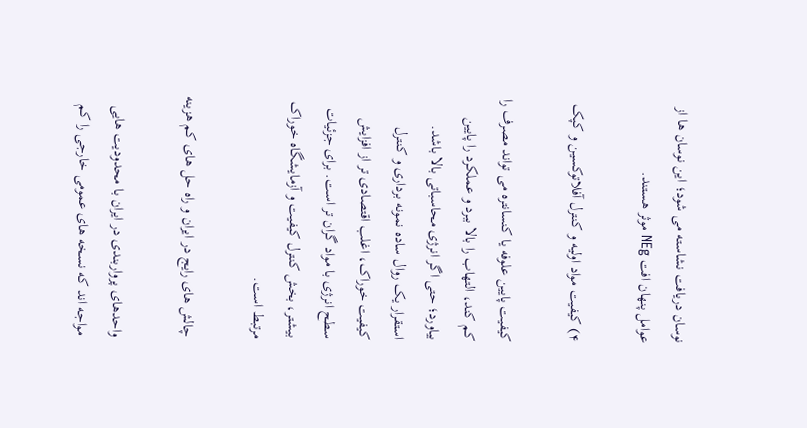نوسان دریافت نشاسته می شود؛ این نوسان ها از عوامل پنهان افت NEg موثر هستند.

۴) کیفیت مواد اولیه و کنترل آفلاتوکسین و کپک

کیفیت پایین علوفه یا کنسانتره می تواند مصرف را کم کند، التهاب را بالا ببرد و عملکرد را پایین بیاورد؛ حتی اگر انرژی محاسباتی بالا باشد. استقرار یک روال ساده نمونه برداری و کنترل کیفیت خوراک، اغلب اقتصادی تر از افزایش سطح انرژی با مواد گران تر است. برای جزئیات بیشتر، بخش کنترل کیفیت و آزمایشگاه خوراک مرتبط است.

چالش های رایج در ایران و راه حل های کم هزینه

واحدهای پرواربندی در ایران با محدودیت هایی مواجه اند که نسخه های عمومی خارجی را کم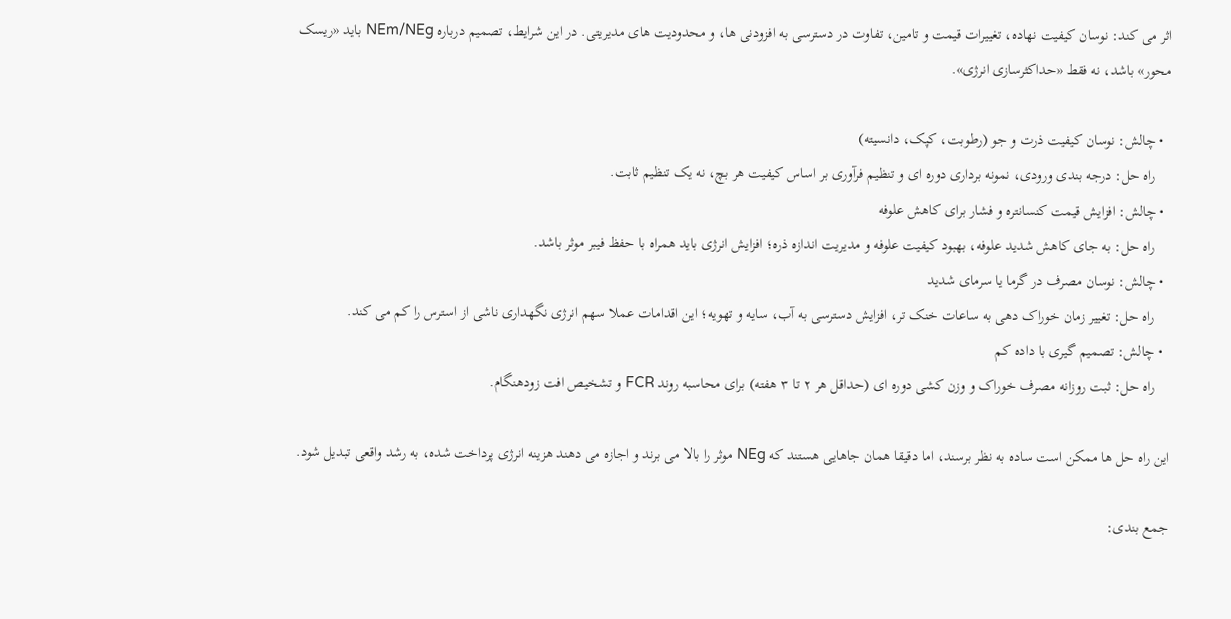اثر می کند: نوسان کیفیت نهاده، تغییرات قیمت و تامین، تفاوت در دسترسی به افزودنی ها، و محدودیت های مدیریتی. در این شرایط، تصمیم درباره NEm/NEg باید «ریسک محور» باشد، نه فقط «حداکثرسازی انرژی».

  • چالش: نوسان کیفیت ذرت و جو (رطوبت، کپک، دانسیته)
    راه حل: درجه بندی ورودی، نمونه برداری دوره ای و تنظیم فرآوری بر اساس کیفیت هر بچ، نه یک تنظیم ثابت.
  • چالش: افزایش قیمت کنسانتره و فشار برای کاهش علوفه
    راه حل: به جای کاهش شدید علوفه، بهبود کیفیت علوفه و مدیریت اندازه ذره؛ افزایش انرژی باید همراه با حفظ فیبر موثر باشد.
  • چالش: نوسان مصرف در گرما یا سرمای شدید
    راه حل: تغییر زمان خوراک دهی به ساعات خنک تر، افزایش دسترسی به آب، سایه و تهویه؛ این اقدامات عملا سهم انرژی نگهداری ناشی از استرس را کم می کند.
  • چالش: تصمیم گیری با داده کم
    راه حل: ثبت روزانه مصرف خوراک و وزن کشی دوره ای (حداقل هر ۲ تا ۳ هفته) برای محاسبه روند FCR و تشخیص افت زودهنگام.

این راه حل ها ممکن است ساده به نظر برسند، اما دقیقا همان جاهایی هستند که NEg موثر را بالا می برند و اجازه می دهند هزینه انرژی پرداخت شده، به رشد واقعی تبدیل شود.

جمع بندی: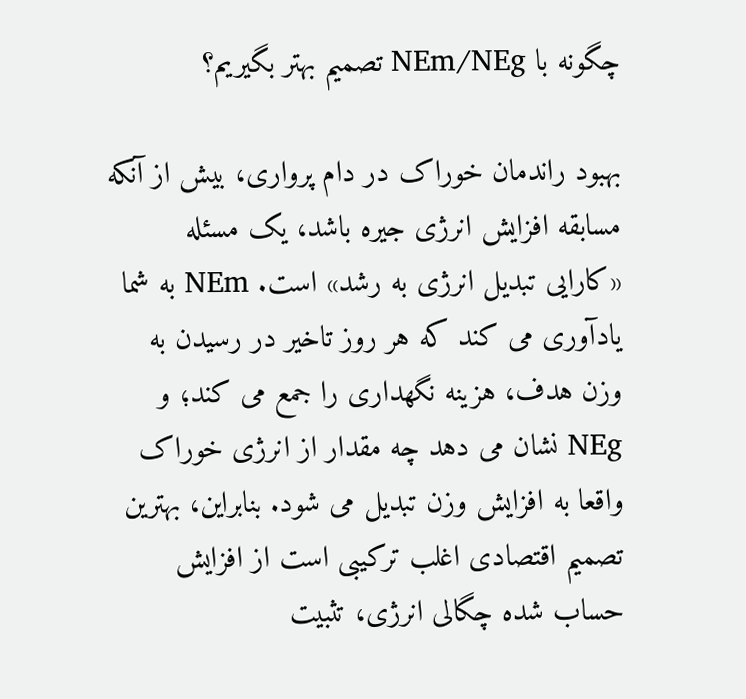چگونه با NEm/NEg تصمیم بهتر بگیریم؟

بهبود راندمان خوراک در دام پرواری، بیش از آنکه مسابقه افزایش انرژی جیره باشد، یک مسئله «کارایی تبدیل انرژی به رشد» است. NEm به شما یادآوری می کند که هر روز تاخیر در رسیدن به وزن هدف، هزینه نگهداری را جمع می کند؛ و NEg نشان می دهد چه مقدار از انرژی خوراک واقعا به افزایش وزن تبدیل می شود. بنابراین، بهترین تصمیم اقتصادی اغلب ترکیبی است از افزایش حساب شده چگالی انرژی، تثبیت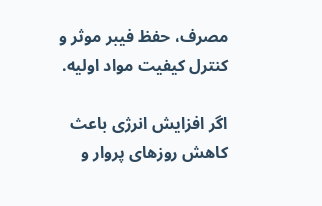مصرف، حفظ فیبر موثر و کنترل کیفیت مواد اولیه.

اگر افزایش انرژی باعث کاهش روزهای پروار و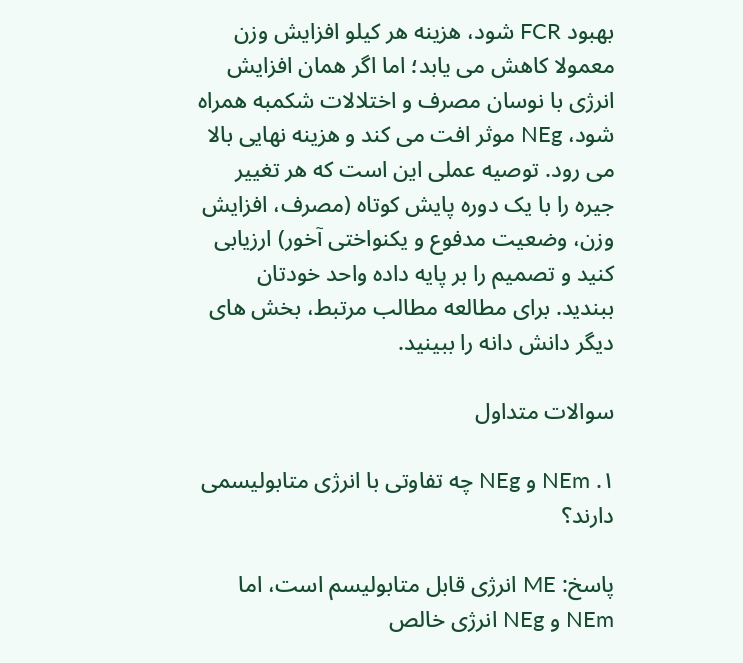بهبود FCR شود، هزینه هر کیلو افزایش وزن معمولا کاهش می یابد؛ اما اگر همان افزایش انرژی با نوسان مصرف و اختلالات شکمبه همراه شود، NEg موثر افت می کند و هزینه نهایی بالا می رود. توصیه عملی این است که هر تغییر جیره را با یک دوره پایش کوتاه (مصرف، افزایش وزن، وضعیت مدفوع و یکنواختی آخور) ارزیابی کنید و تصمیم را بر پایه داده واحد خودتان ببندید. برای مطالعه مطالب مرتبط، بخش های دیگر دانش دانه را ببینید.

سوالات متداول

۱. NEm و NEg چه تفاوتی با انرژی متابولیسمی دارند؟

پاسخ: ME انرژی قابل متابولیسم است، اما NEm و NEg انرژی خالص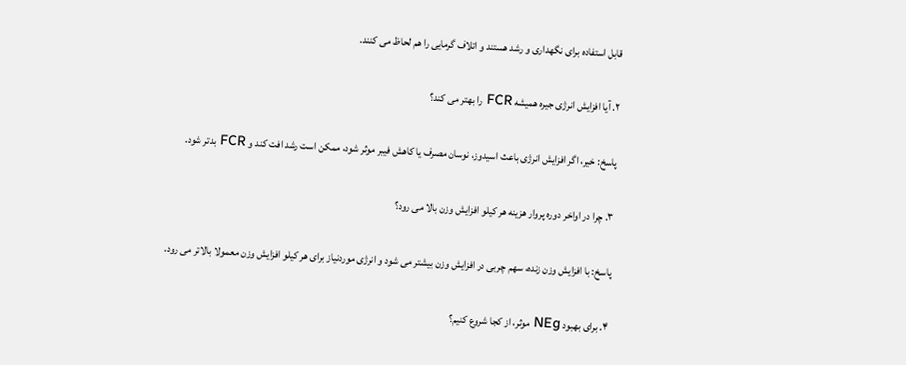قابل استفاده برای نگهداری و رشد هستند و اتلاف گرمایی را هم لحاظ می کنند.

۲. آیا افزایش انرژی جیره همیشه FCR را بهتر می کند؟

پاسخ: خیر، اگر افزایش انرژی باعث اسیدوز، نوسان مصرف یا کاهش فیبر موثر شود، ممکن است رشد افت کند و FCR بدتر شود.

۳. چرا در اواخر دوره پروار هزینه هر کیلو افزایش وزن بالا می رود؟

پاسخ: با افزایش وزن زنده، سهم چربی در افزایش وزن بیشتر می شود و انرژی موردنیاز برای هر کیلو افزایش وزن معمولا بالاتر می رود.

۴. برای بهبود NEg موثر، از کجا شروع کنیم؟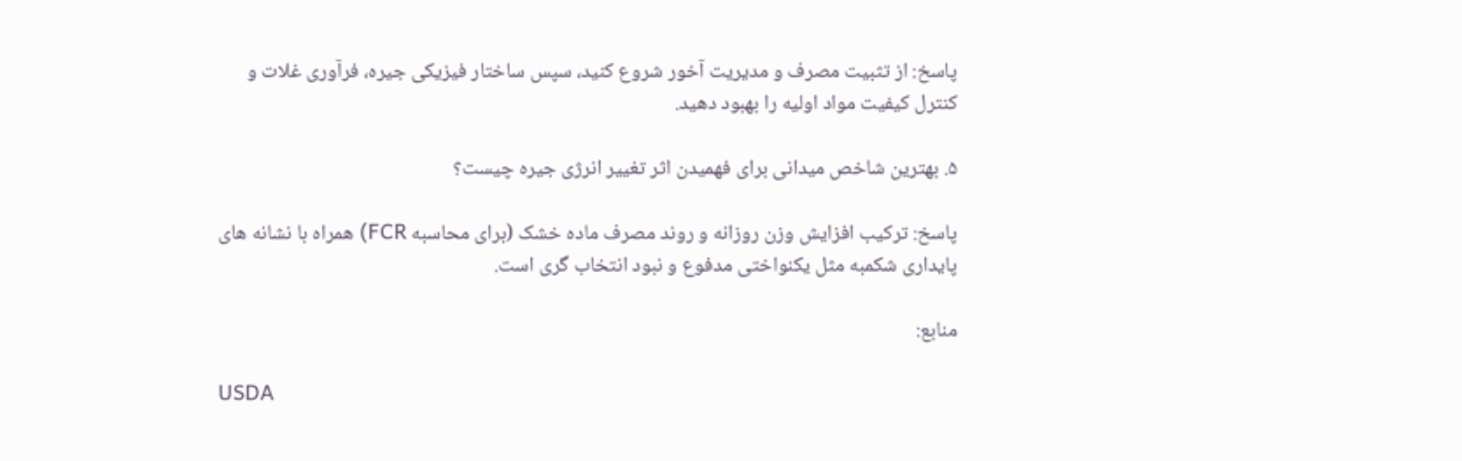پاسخ: از تثبیت مصرف و مدیریت آخور شروع کنید، سپس ساختار فیزیکی جیره، فرآوری غلات و کنترل کیفیت مواد اولیه را بهبود دهید.

۵. بهترین شاخص میدانی برای فهمیدن اثر تغییر انرژی جیره چیست؟

پاسخ: ترکیب افزایش وزن روزانه و روند مصرف ماده خشک (برای محاسبه FCR) همراه با نشانه های پایداری شکمبه مثل یکنواختی مدفوع و نبود انتخاب گری است.

منابع:

USDA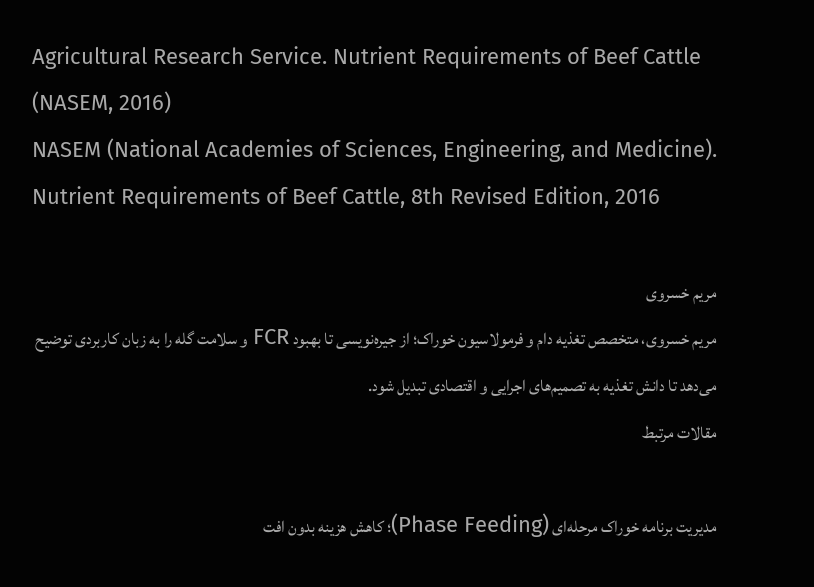Agricultural Research Service. Nutrient Requirements of Beef Cattle (NASEM, 2016)
NASEM (National Academies of Sciences, Engineering, and Medicine). Nutrient Requirements of Beef Cattle, 8th Revised Edition, 2016

مریم خسروی
مریم خسروی، متخصص تغذیه دام و فرمولاسیون خوراک؛ از جیره‌نویسی تا بهبود FCR و سلامت گله را به زبان کاربردی توضیح می‌دهد تا دانش تغذیه به تصمیم‌های اجرایی و اقتصادی تبدیل شود.
مقالات مرتبط

مدیریت برنامه خوراک مرحله‌ای (Phase Feeding)؛ کاهش هزینه بدون افت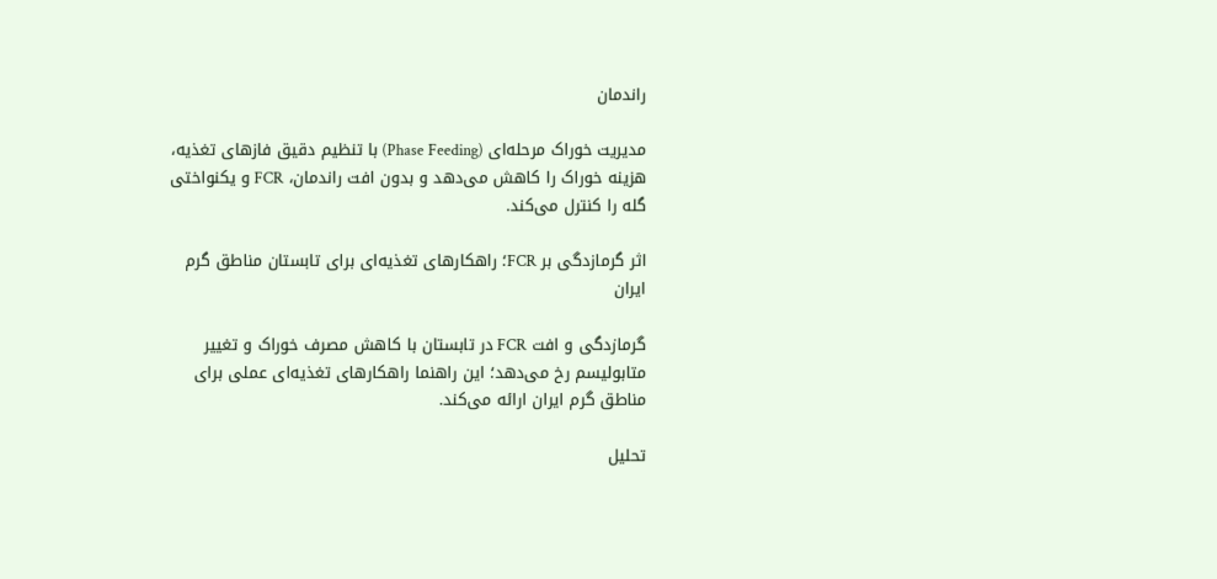راندمان

مدیریت خوراک مرحله‌ای (Phase Feeding) با تنظیم دقیق فازهای تغذیه، هزینه خوراک را کاهش می‌دهد و بدون افت راندمان، FCR و یکنواختی گله را کنترل می‌کند.

اثر گرمازدگی بر FCR؛ راهکارهای تغذیه‌ای برای تابستان مناطق گرم ایران

گرمازدگی و افت FCR در تابستان با کاهش مصرف خوراک و تغییر متابولیسم رخ می‌دهد؛ این راهنما راهکارهای تغذیه‌ای عملی برای مناطق گرم ایران ارائه می‌کند.

تحلیل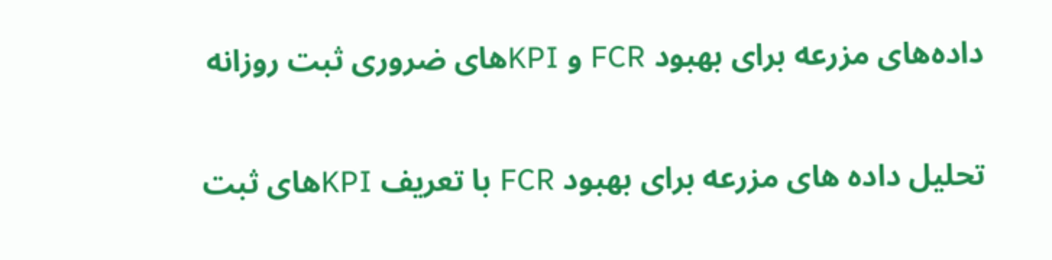داده‌های مزرعه برای بهبود FCR و KPIهای ضروری ثبت روزانه

تحلیل داده های مزرعه برای بهبود FCR با تعریف KPIهای ثبت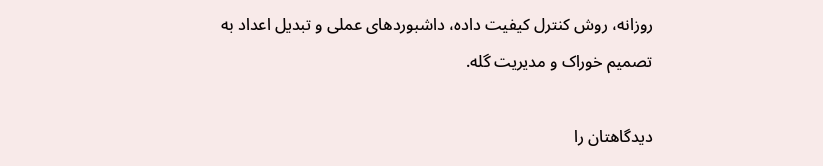روزانه، روش کنترل کیفیت داده، داشبوردهای عملی و تبدیل اعداد به تصمیم خوراک و مدیریت گله.

دیدگاهتان را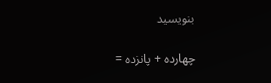بنویسید

چهارده + پانزده =